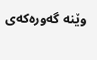وێنه‌ گه‌وره‌كه‌ی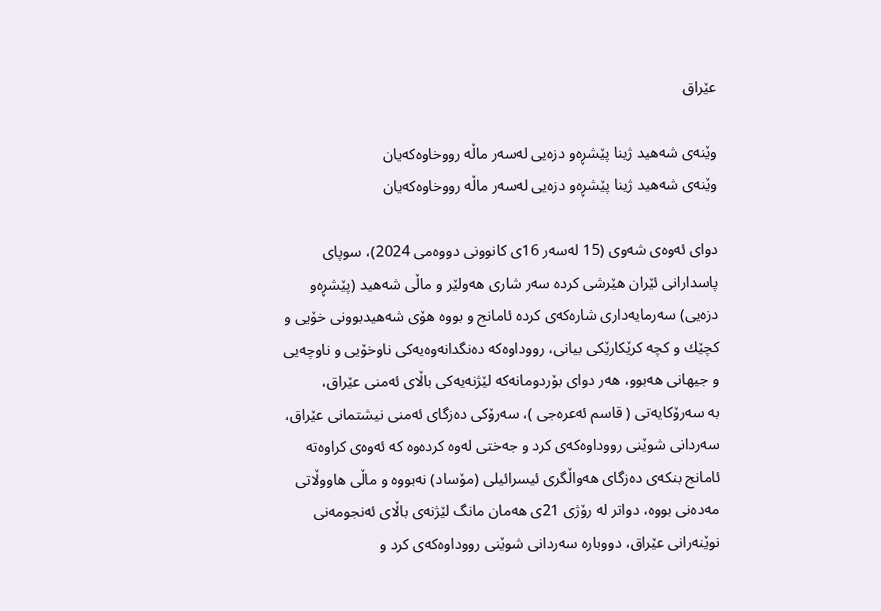عێراق

وێنەی شەهید ژینا پێشڕەو دزەیی لەسەر ماڵە رووخاوەکەیان
وێنەی شەهید ژینا پێشڕەو دزەیی لەسەر ماڵە رووخاوەکەیان

دوای ئه‌وه‌ی شه‌وی (15 له‌سه‌ر 16ی كانوونی دووه‌می 2024)، سوپای پاسدارانی ئێران هێرشی كرده‌ سه‌ر شاری هه‌ولێر و ماڵی شه‌هید (پێشڕه‌و دزه‌یی) سه‌رمایه‌داری شاره‌كه‌ی كرده‌ ئامانج و بووه‌ هۆی شه‌هیدبوونی خۆیی و كچێك و كچه‌ كرێكارێكی بیانی، رووداوه‌كه‌ ده‌نگدانه‌وه‌یه‌كی ناوخۆیی و ناوچه‌یی و جیهانی هه‌بوو، هه‌ر دوای بۆردومانه‌كه‌ لێژنه‌یه‌كی باڵای ئه‌منی عێراق، به ‌سه‌رۆكایه‌تی ( قاسم ئه‌عره‌جی )، سه‌رۆكی ده‌زگای ئه‌منی نیشتمانی عێراق، سه‌ردانی شوێنی رووداوه‌كه‌ی كرد و جه‌ختی له‌وه‌ كرده‌وه‌ كه‌ ئه‌وه‌ی كراوه‌ته‌ ئامانج بنكه‌ی ده‌زگای هه‌واڵگری ئیسرائیلی (مۆساد) نه‌بووه‌ و ماڵی هاووڵاتی مه‌ده‌نی بووه‌، دواتر له‌ رۆژی 21ی هه‌مان مانگ لێژنه‌ی باڵای ئه‌نجومه‌نی نوێنه‌رانی عێراق، دووباره‌ سه‌ردانی شوێنی رووداوه‌كه‌ی كرد و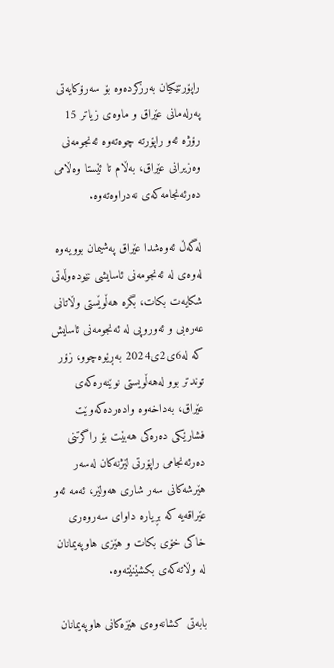راپۆرتێكیان به‌رزكرده‌وه‌ بۆ سه‌رۆكایه‌تی په‌رله‌مانی عێراق و ماوه‌ی زیاتر 15 رۆژه‌ ئه‌و راپۆرته‌ چوه‌ته‌وه‌ ئه‌نجومه‌نی وه‌زیرانی عێراق، به‌ڵام تا ئێستا وه‌ڵامی ده‌رئه‌نجامه‌كه‌ی نه‌دراوه‌ته‌وه‌.

له‌گه‌ڵ ئه‌وه‌شدا عێراق په‌شیمان بوویه‌وه‌ له‌وه‌ی له‌ ئه‌نجومه‌نی ئاسایشی نێوده‌وڵه‌تی شكایه‌ت بكات، بگره‌ هه‌ڵوێستی وڵاتانی عه‌ره‌بی و ئه‌وروپی له‌ ئه‌نجومه‌نی ئاسایش كه‌ له‌6ی2ی2024 به‌ڕێوه‌چوو، زۆر توندتر بوو له‌هه‌ڵویستی نوێنه‌ره‌كه‌ی عێراق، به‌داخه‌وه‌ واده‌رده‌كه‌وێت فشارێكی ده‌ره‌كی هه‌بێت بۆ راگرتنی ده‌رئه‌نجامی راپۆرتی لێژنه‌كان له‌سه‌ر هێرشه‌كانی سه‌ر شاری هه‌ولێر، ئه‌مه‌ ئه‌و عێراقه‌یه‌ كه‌ بڕیاره‌ داوای سه‌روه‌ری خاكی خۆی بكات و هێزی هاوپه‌یمانان له‌ وڵاته‌كه‌ی بكشێنێته‌وه‌.

بابه‌تی كشانه‌وه‌ی هێزه‌كانی هاوپه‌یمانان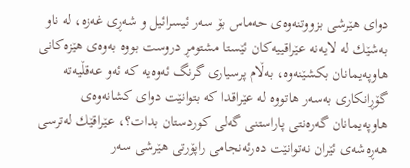دوای هێرشی بزووتنه‌وه‌ی حه‌ماس بۆ سه‌ر ئیسرائیل و شه‌ڕی غه‌زه‌، له ‌ناو به‌شێك له‌ لایه‌نه‌ عێراقییه‌كان ئێستا مشتومڕ دروست بووه‌ به‌وه‌ی هێزه‌كانی هاوپه‌یمانان بكشێنه‌وه‌، به‌ڵام پرسیاری گرنگ ئه‌وه‌یه‌ كه‌ ئه‌و عه‌قڵیه‌ته‌ گۆڕانكاری به‌سه‌ر هاتووه‌ له‌ عێراقدا كه‌ بتوانێت دوای كشانه‌وه‌ی هاوپه‌یمانان گه‌ره‌نتی پاراستنی گه‌لی كوردستان بدات؟، عێراقێك له‌ترسی هه‌ڕه‌شه‌ی ئێران نه‌توانێت ده‌رئه‌نجامی راپۆرتی هێرشی سه‌ر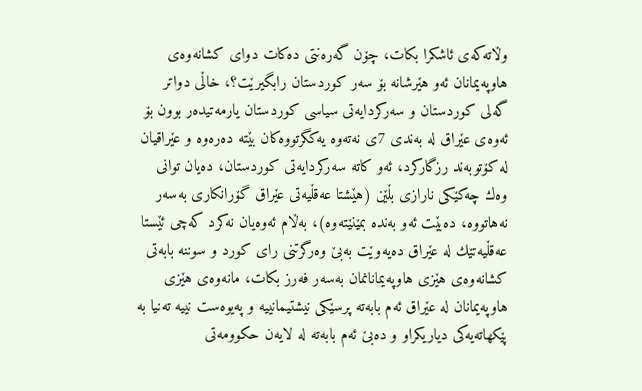وڵاته‌كه‌ی ئاشكرا بكات، چۆن گه‌ره‌نتی ده‌كات دوای كشانه‌وه‌ی هاوپه‌یمانان ئه‌و هێرشانه‌ بۆ سه‌ر كوردستان رابگیرێت؟، خاڵی دواتر گه‌لی كوردستان و سه‌ركردایه‌تی سیاسی كوردستان یارمه‌تیده‌ر بوون بۆ ئه‌وه‌ی عێراق له ‌به‌ندی 7ی نه‌ته‌وه‌ یه‌كگرتووه‌كان بێته‌ ده‌ره‌وه‌ و عێراقیان له‌ كۆتوبه‌ند رزگاركرد، ئه‌و كاته‌ سه‌ركردایه‌تی كوردستان، ده‌یان توانی وه‌ك چه‌كێكی نارازی بڵێن (هێشتا عه‌قڵیه‌تی عێراق گۆرانكاری به‌سه‌ر نه‌هاتووه‌، ده‌بێت ئه‌و به‌نده‌ بمێنێته‌وه‌)، به‌ڵام ئه‌وه‌یان نه‌كرد كه‌چی ئێستا عه‌قڵیه‌تێك له‌ عێراق ده‌یه‌وێت به‌بێ وه‌رگرتنی رای كورد و سوننه‌ بابه‌تی كشانه‌وه‌ی هێزی هاوپه‌یمانانمان به‌سه‌ر فه‌رز بكات، مانەوەی هێزی هاوپەیمانان لە عێراق ئەم بابەتە پرسێكی نیشتیمانییە و پەیوەست نییە تەنیا بە پێكهاتەیەكی دیاریكراو و دەبێ ئەم بابەتە لە لایەن حكوومەتی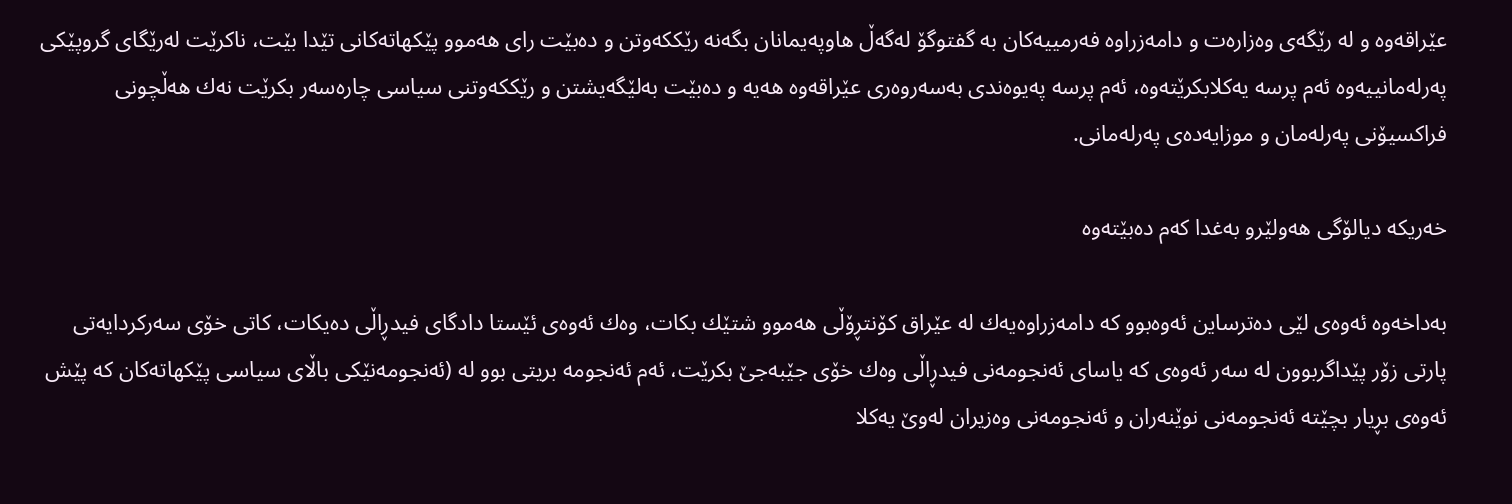عێراقەوە و لە رێگەی وەزارەت و دامەزراوە فەرمییەكان بە گفتوگۆ لەگەڵ هاوپەیمانان بگەنە رێككەوتن و ده‌بێت رای هه‌موو پێكهاته‌كانی تێدا بێت، ناكرێت له‌رێگای گروپێكی په‌رله‌مانییه‌وه‌ ئه‌م پرسه‌ یه‌كلابكرێته‌وه‌، ئه‌م پرسه‌ په‌یوه‌ندی به‌سه‌روه‌ری عێراقه‌وه‌ هه‌یه‌ و ده‌بێت به‌لێگه‌یشتن و رێككه‌وتنی سیاسی چاره‌سه‌ر بكرێت نه‌ك هه‌ڵچونی فراكسیۆنی په‌رله‌مان و موزایه‌ده‌ی په‌رله‌مانی.

خه‌ریكه‌ دیالۆگی هه‌ولێرو به‌غدا كه‌م ده‌بێته‌وه‌

به‌داخه‌وه‌ ئه‌وه‌ی لێی ده‌ترساین ئه‌وه‌بوو كه‌ دامه‌زراوه‌یه‌ك له‌ عێراق کۆنتڕۆڵی ‌هه‌موو شتێك‌ بكات، وه‌ك ئه‌وه‌ی ئێستا دادگای فیدڕاڵی ده‌یكات، كاتی خۆی سەرکردایەتی پارتی زۆر پێداگربوون له ‌سه‌ر ئه‌وه‌ی كه‌ یاسای ئه‌نجومه‌نی فیدڕاڵی وه‌ك خۆی جێبه‌جێ بكرێت، ئه‌م ئه‌نجومه‌ بریتی بوو له‌ (ئه‌نجومه‌نێكی باڵای سیاسی پێكهاته‌كان كه‌ پێش ئه‌وه‌ی بڕیار بچێته‌ ئه‌نجومه‌نی نوێنه‌ران و ئه‌نجومه‌نی وه‌زیران له‌وێ یه‌كلا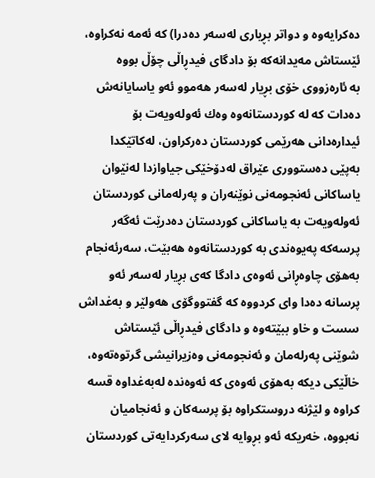ده‌كرایه‌وه‌ و دواتر بڕیاری له‌سه‌ر ده‌درا) كه‌ ئه‌مه‌ نه‌كراوه‌، ئێستاش مه‌یدانه‌كه‌ بۆ دادگای فیدڕاڵی چۆڵ بووه‌ به ‌ئاره‌زووی خۆی بڕیار له‌سه‌ر هه‌موو ئه‌و یاسایانه‌ش ده‌دات كه‌ له‌ كوردستانه‌وه‌ وه‌ك ئه‌وله‌ویەت بۆ ئیداره‌دانی هه‌رێمی كوردستان دەر‌كراون، له‌كاتێكدا به‌پێی ده‌ستووری عێراق له‌دۆخێكی جیاوازدا له‌نێوان یاساكانی ئه‌نجومه‌نی نوێنه‌ران و په‌رله‌مانی كوردستان ئه‌وله‌ویه‌ت بە یاساکانی كوردستان ده‌درێت ئه‌گه‌ر پرسه‌كه‌ په‌یوه‌ندی به‌ كوردستانه‌وه‌ هه‌بێت، سه‌رئه‌نجام به‌هۆی چاوه‌ڕانی ئه‌وه‌ی دادگا كه‌ی بڕیار له‌سه‌ر ئه‌و پرسانه‌ ده‌دا وای كردووه‌ كه‌ گفتووگۆی هه‌ولێر و به‌غداش سست و خاو ببێتەوە و دادگای فیدڕاڵی ئێستاش شوێنی په‌رله‌مان و ئه‌نجومه‌نی وه‌زیرانیشی گرتوه‌ته‌وه‌، خاڵێكی دیكه‌ به‌هۆی ئه‌وه‌ی كه‌ ئه‌وه‌نده‌ له‌به‌غداوه‌ قسه‌ كراوه‌ و لێژنه‌ دروستكراوه‌ بۆ پرسه‌كان و ئه‌نجامیان نه‌بووه‌، خه‌ریكه‌ ئه‌و بڕوایه‌ لای سه‌ركردایه‌تی كوردستان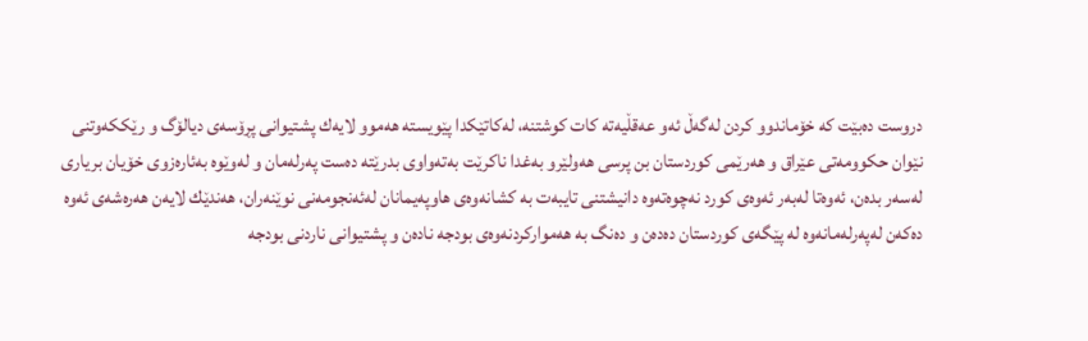دروست ده‌بێت كه‌ خۆماندوو كردن له‌گه‌ڵ ئه‌و عه‌قڵیه‌ته‌ كات كوشتنه‌، له‌كاتێكدا پێویستە هەموو لایەك پشتیوانی پڕۆسەی دیالۆگ و رێككەوتنی نێوان حكوومەتی عێراق و هه‌رێمی كوردستان بن پرسی هه‌ولێرو به‌غدا ناكرێت به‌ته‌واوی بدرێته‌ ده‌ست په‌رله‌مان و له‌وێوه‌ به‌ئاره‌زوی خۆیان بریاری لەسەر بده‌ن، ئه‌وه‌تا له‌به‌ر ئه‌وه‌ی كورد نه‌چوه‌ته‌وه‌ دانیشتنی تایبه‌ت به‌ كشانه‌وه‌ی هاوپه‌یمانان له‌ئه‌نجومه‌نی نوێنه‌ران، هه‌ندێك لایه‌ن هه‌ره‌شه‌ی ئه‌وه‌ ده‌كه‌ن له‌په‌رله‌مانه‌وه‌ له‌ پێگه‌ی كوردستان ده‌ده‌ن و ده‌نگ به‌ هه‌مواركردنه‌وه‌ی بودجه‌ ناده‌ن و پشتیوانی ناردنی بودجه‌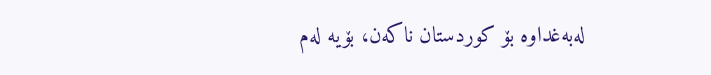له‌به‌غداوه‌ بۆ كوردستان ناكه‌ن، بۆیه‌ له‌م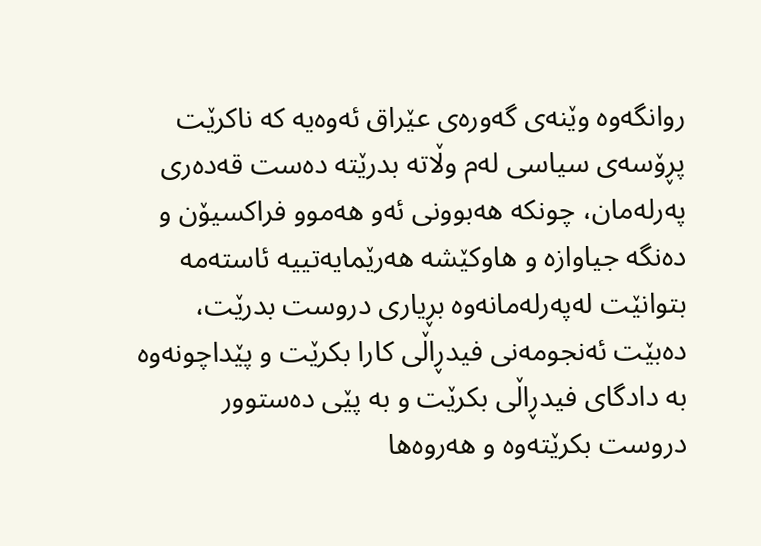روانگه‌وه‌ وێنه‌ی گه‌وره‌ی عێراق ئه‌وه‌یه‌ كه‌ ناكرێت پڕۆسه‌ی سیاسی له‌م وڵاته‌ بدرێته‌ ده‌ست قه‌ده‌ری په‌رله‌مان، چونكه‌ هه‌بوونی ئه‌و هه‌موو فراكسیۆن و ده‌نگه‌ جیاوازه‌ و هاوكێشه‌ هه‌رێمایه‌تییه‌ ئاسته‌مه‌ بتوانێت له‌په‌رله‌مانه‌وه‌ بڕیاری دروست بدرێت، ده‌بێت ئه‌نجومه‌نی فیدڕاڵی كارا بكرێت و پێداچونه‌وه‌ به دادگای فیدڕاڵی بکرێت و بە پێی دەستوور دروست بکرێتەوە و هەروەها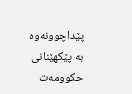پێداچوونەوە بە‌ پێكهێنانی حكوومه‌ت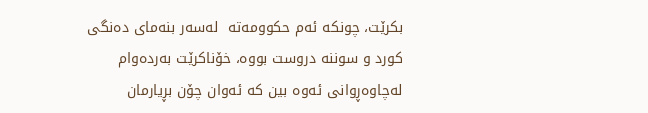بكرێت، چونكه‌ ئه‌م حكوومه‌ته‌  له‌سه‌ر بنه‌مای ده‌نگی كورد و سوننه‌ دروست بووه‌، خۆناكرێت به‌رده‌وام له‌چاوه‌ڕوانی ئه‌وه ‌بین كه‌ ئه‌وان چۆن بڕیارمان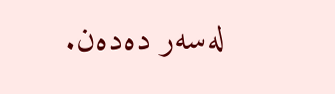له‌سه‌ر ده‌ده‌ن.